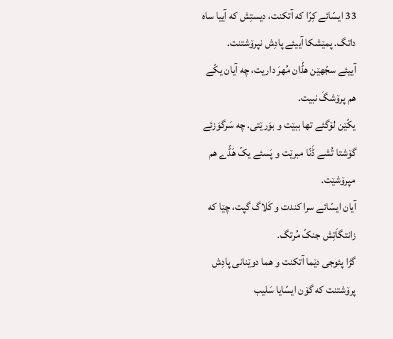33 ایسّائے کِرّا که آتکنت، دیستِش که آییا ساه داتگ. پمێشکا آییئے پادِش نپرۆشتنت.
آییئے سجّهێن هڈّان مُهرَ داریت، چه آیان یکّے هم پرۆشگَ نبیت.
یکّێن لۆگئے تها ببێت و بوَرێتی. چه سَرگوَزئے گۆشتا تُشے ڈَنّا مبرێت و پَسئے یکّ هَڈّے هم مپرۆشێت.
آیان ایسّائے سرا کندت و کَلاگ گپت، چێا که زانتگاَتِش جنکّ مُرتگ.
گڑا پئوجی دێما آتکنت و هما دوێنانی پادِش پرۆشتنت که گۆن ایسّایا سَلیب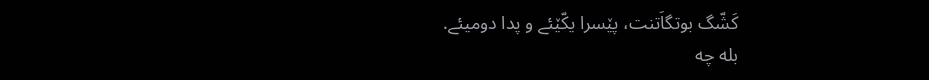کَشّگ بوتگاَتنت، پێسرا یکّێئے و پدا دومیئے.
بله چه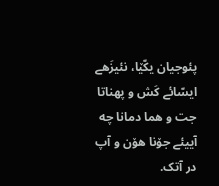پئوجیان یکّێا، نئیزَهے ایسّائے کَش و پهناتا جت و هما دمانا چه آییئے جۆنا هۆن و آپ در آتک.